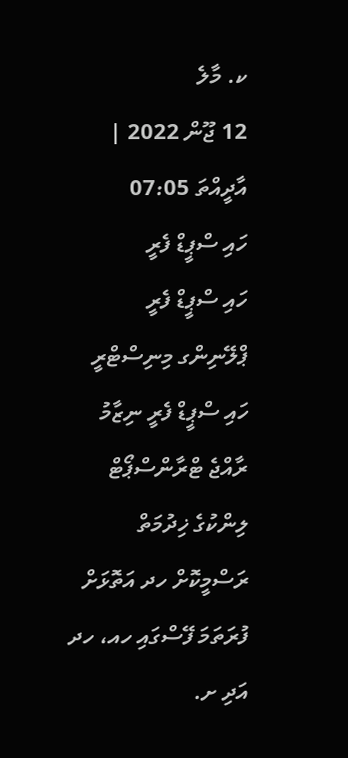ކ. މާލެ
12 ޖޫން 2022 | އާދީއްތަ 07:05
ހައި ސްޕީޑް ފެރީ
ހައި ސްޕީޑް ފެރީ
ޕްލޭނިންގ މިނިސްޓްރީ
ހައި ސްޕީޑް ފެރީ ނިޒާމު
ރާއްޖެ ޓްރާންސްޕޯޓް ލިންކުގެ ޚިދުމަތް ރަސްމީކޮށް ހދ އަތޮޅަށް
ފުރަތަމަ ފޭސްގައި ހއ، ހދ އަދި ށ.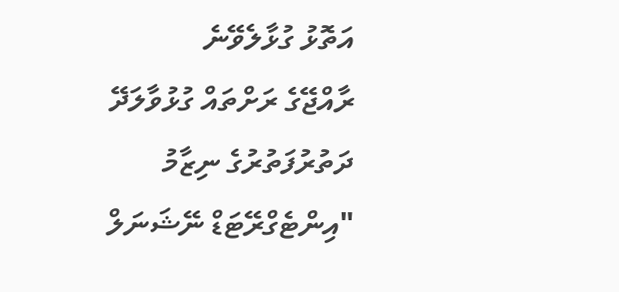އަތޮޅު ގުޅާލެވޭނެ
ރާއްޖޭގެ ރަށްތައް ގުޅުވާލަދޭ ދަތުރުފަތުރުގެ ނިޒާމު "އިންޓެގްރޭޓަޑް ނޭޝަނަލް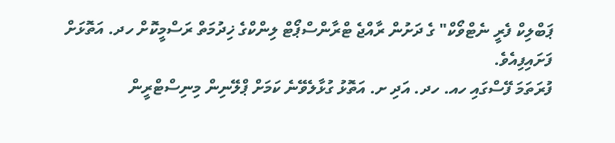ޕަބްލިކް ފެރީ ނެޓްވޯކް" ގެ ދަށުން ރާއްޖެ ޓްރާންސްޕޯޓް ލިންކްގެ ޚިދުމަތް ރަސްމީކޮށް ހދ. އަތޮޅަށް ފަށައިފިއެވެ.
ފުރަތަމަ ފޭސްގައި ހއ. ހދ. އަދި ށ. އަތޮޅު ގުޅާލެވޭނެ ކަމަށް ޕްލޭނިން މިނިސްޓްރީން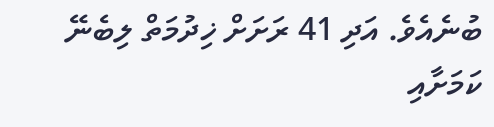ބުނެއެވެ. އަދި 41 ރަށަށް ޚިދުމަތް ލިބެނޭ ކަމަށާއި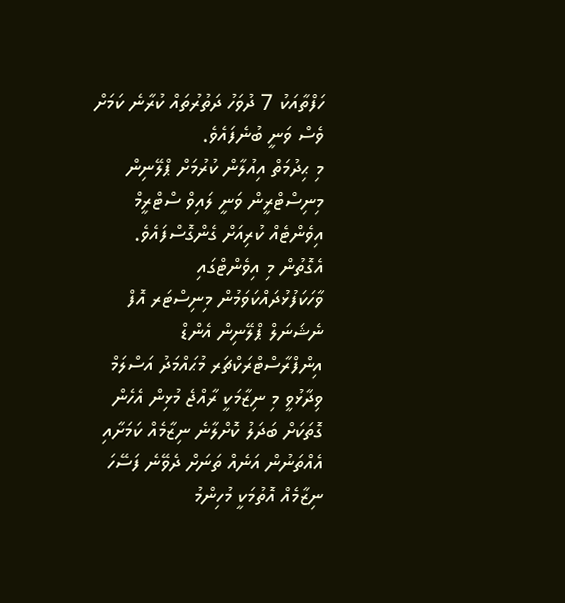ހަފްތާއަކު 7 ދުވަހު ދަތުރުތައް ކުރާނެ ކަމަށް ވެސް ވަނީ ބުނެފައެވެ.
މި ޙިދުމަތް އިއުލާން ކުރުމަށް ޕްލޭނިން މިނިސްޓްރީން ވަނީ ލައިވް ސްޓްރީމް އިވެންޓެއް ކުރިއަށް ގެންގޮސްފައެވެ. އެގޮތުން މި އިވެންޓްގައި ވާހަކަފުޅުދައްކަވަމުން މިނިސްޓަރ އޮފް ނެޝަނަލް ޕްލޭނިން އެންޑް އިންފްރާސްޓްރަކްޗަރ މުޙައްމަދު އަސްލަމް ވިދާޅުވީ މި ނިޒާމަކީ ރާއްޖެ މުޅިން އެހެން ގޮތަކަށް ބަދަލު ކޮށްލާނެ ނިޒާމެއް ކަމަށާއި އެއްތަނުން އަނެއް ތަނަށް ދެވޭނެ ފަސޭހަ ނިޒާމެއް އޮތުމަކީ މުހިންމު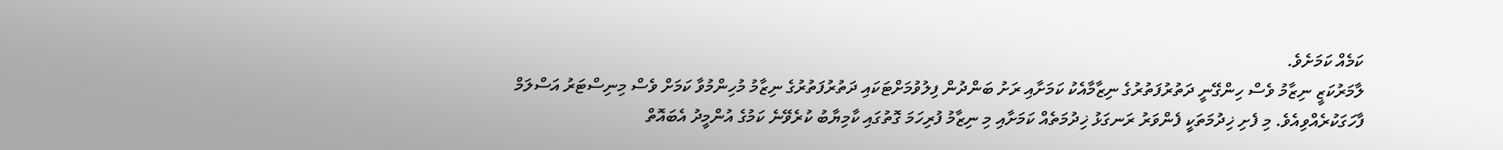ކަމެއް ކަމަށެވެ.
ލާމަރުކަޒީ ނިޒާމު ވެސް ހިންގޭނީ ދަތުރުފަތުރުގެ ނިޒާމާއެކު ކަމަށާއި ރަށު ބަންދުން ފިލުވުމަށްޓަކައި ދަތުރުފަތުރުގެ ނިޒާމު މުހިންމުވާ ކަމަށް ވެސް މިނިސްޓަރު އަސްލަމް ފާހަގަކުރެއްވިއެވެ. މި ފެށި ޚިދުމަތަކީ ފެންވަރު ރަނގަޅު ޚިދުމަތެއް ކަމަށާއި މި ނިޒާމު ފުރިހަމަ ގޮތުގައި ކާމިޔާބު ކުރެވޭނެ ކަމުގެ އުންމީދު އެބައޮތް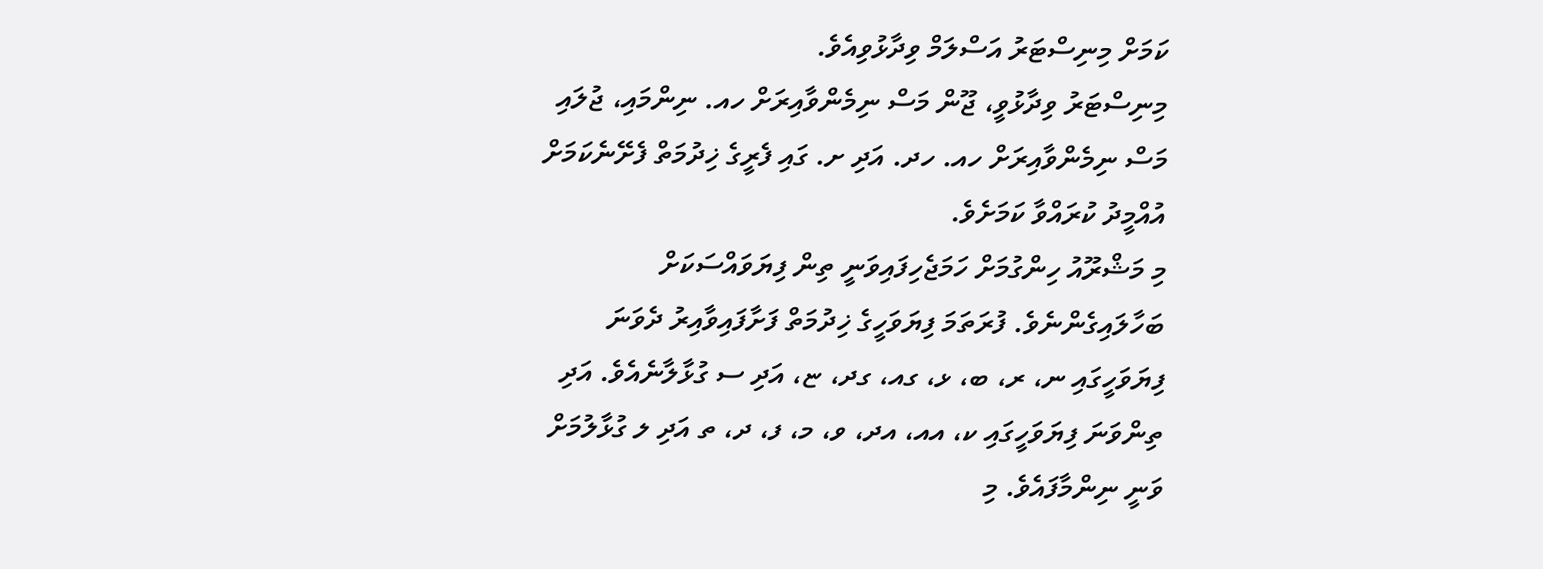ކަމަށް މިނިސްޓަރު އަސްލަމް ވިދާޅުވިއެވެ.
މިނިސްޓަރު ވިދާޅުވީ، ޖޫން މަސް ނިމެންވާއިރަށް ހއ. ނިންމައި، ޖުލައި މަސް ނިމެންވާއިރަށް ހއ. ހދ. އަދި ށ. ގައި ފެރީގެ ޚިދުމަތް ފެށޭނެކަމަށް އުއްމީދު ކުރައްވާ ކަމަށެވެ.
މި މަޝްރޫއު ހިންގުމަށް ހަމަޖެހިފައިވަނީ ތިން ފިޔަވައްސަކަށް ބަހާލައިގެންނެވެ. ފުރަތަމަ ފިޔަވަހީގެ ޚިދުމަތް ފަށާފައިވާއިރު ދެވަނަ ފިޔަވަހީގައި ނ، ރ، ބ، ޅ، ގއ، ގދ، ޏ، އަދި ސ ގުޅާލާނެއެވެ. އަދި ތިންވަނަ ފިޔަވަހީގައި ކ، އއ، އދ، ވ، މ، ފ، ދ، ތ އަދި ލ ގުޅާލުމަށް ވަނީ ނިންމާފައެވެ. މި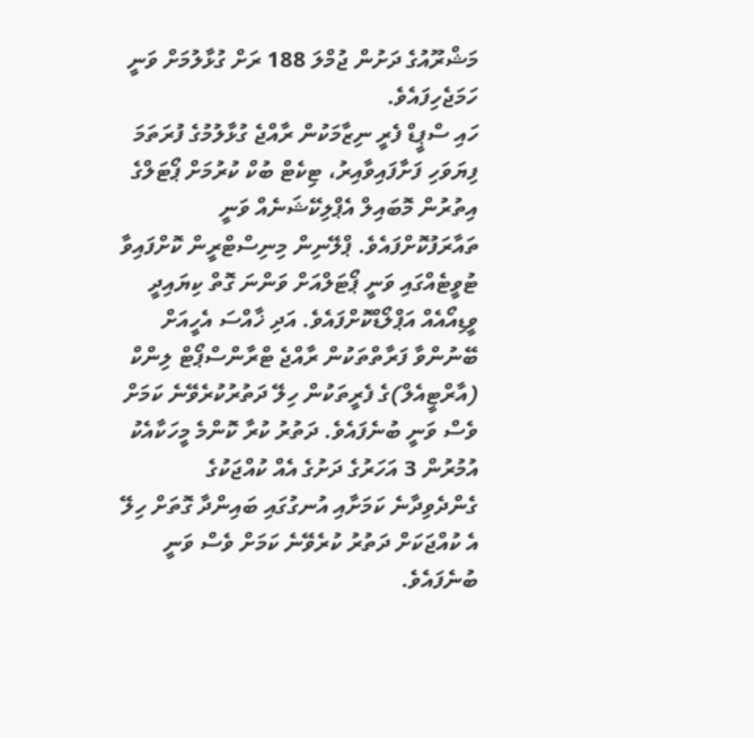މަޝްރޫއުގެ ދަށުން ޖުމްލަ 188 ރަށް ގުޅާލުމަށް ވަނީ ހަމަޖެހިފައެވެ.
ހައި ސްޕީޑް ފެރީ ނިޒާމަކުން ރާއްޖެ ގުޅާލުމުގެ ފުރަތަމަ ފިޔަވަހި ފަށާފައިވާއިރު، ޓިކެޓް ބުކް ކުރުމަށް ޕޯޓަލްގެ އިތުރުން މޮބައިލް އެޕްލިކޭޝަނެއް ވަނީ ތައާރަފުކޮށްފައެވެ. ޕްލޭނިން މިނިސްޓްރީން ކޮށްފައިވާ ޓުވީޓެއްގައި ވަނީ ޕޯޓަލްއަށް ވަންނަ ގޮތް ކިޔައިދީ ވީޑިއޯއެއް އަޕްލޯޑްކޮށްފައެވެ. އަދި ޚާއްސަ އެހީއަށް ބޭނުންވާ ފަރާތްތަކުން ރާއްޖެ ޓްރާންސްޕޯޓް ލިންކް (އާރްޓީއެލް)ގެ ފެރީތަކުން ހިލޭ ދަތުރުކުރެވޭނެ ކަމަށް ވެސް ވަނީ ބުނެފައެވެ. ދަތުރު ކުރާ ކޮންމެ މީހަކާއެކު އުމުރުން 3 އަހަރުގެ ދަށުގެ އެއް ކުއްޖަކުގެ ގެންދެވިދާނެ ކަމަށާއި އުނގުގައި ބައިންދާ ގޮތަށް ހިލޭ އެ ކުއްޖަކަށް ދަތުރު ކުރެވޭނެ ކަމަށް ވެސް ވަނީ ބުނެފައެވެ.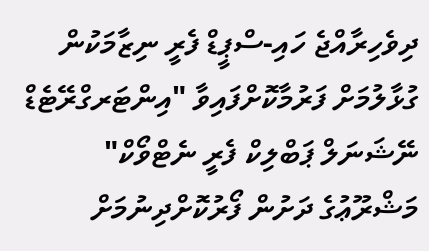ދިވެހިރާއްޖެ ހައި-ސްޕީޑް ފެރީ ނިޒާމަކުން ގުޅާލުމަށް ފަރުމާކޮށްފައިވާ "އިންޓަރގްރޭޓެޑް ނޭޝަނަލް ޕަބްލިކް ފެރީ ނެޓްވޯކް" މަޝްރޫޢުގެ ދަށުން ފޯރުކޮށްދިނުމަށް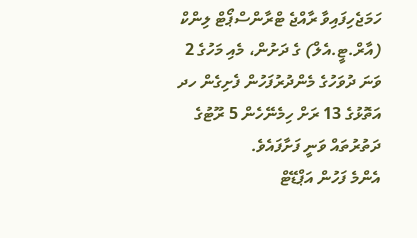ހަމަޖެހިފައިވާ ރާއްޖެ ޓްރާންސްޕޯޓް ލިންކް (އާރް.ޓީ.އެލް) ގެ ދަށުން، މެއި މަހުގެ 2 ވަނަ ދުވަހުގެ މެންދުރުފަހުން ފެށިގެން ހދ އަތޮޅުގެ 13 ރަށް ހިމެނޭހެން 5 ރޫޓުގެ ދަތުރުތައް ވަނީ ފަށާފައެވެ.
އެންމެ ފަހުން އަޕްޑޭޓް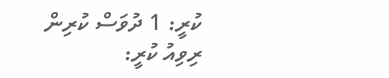ކުރީ: 1 ދުވަސް ކުރިން
ރިވިއު ކުރީ: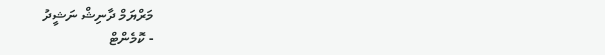މަރްޔަމް ދާނިޝް ނަޝީދު
- ކޮމެންޓް